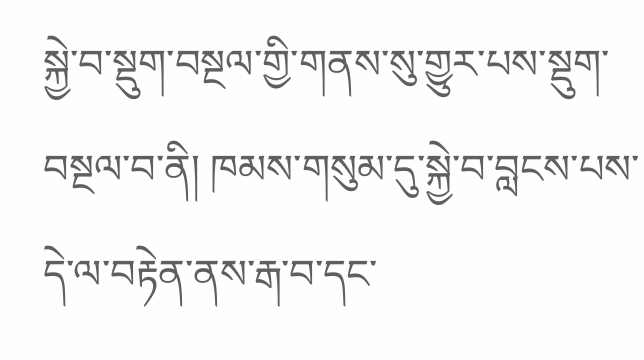སྐྱེ་བ་སྡུག་བསྔལ་གྱི་གནས་སུ་གྱུར་པས་སྡུག་བསྔལ་བ་ནི། ཁམས་གསུམ་དུ་སྐྱེ་བ་བླངས་པས་དེ་ལ་བརྟེན་ནས་རྒ་བ་དང་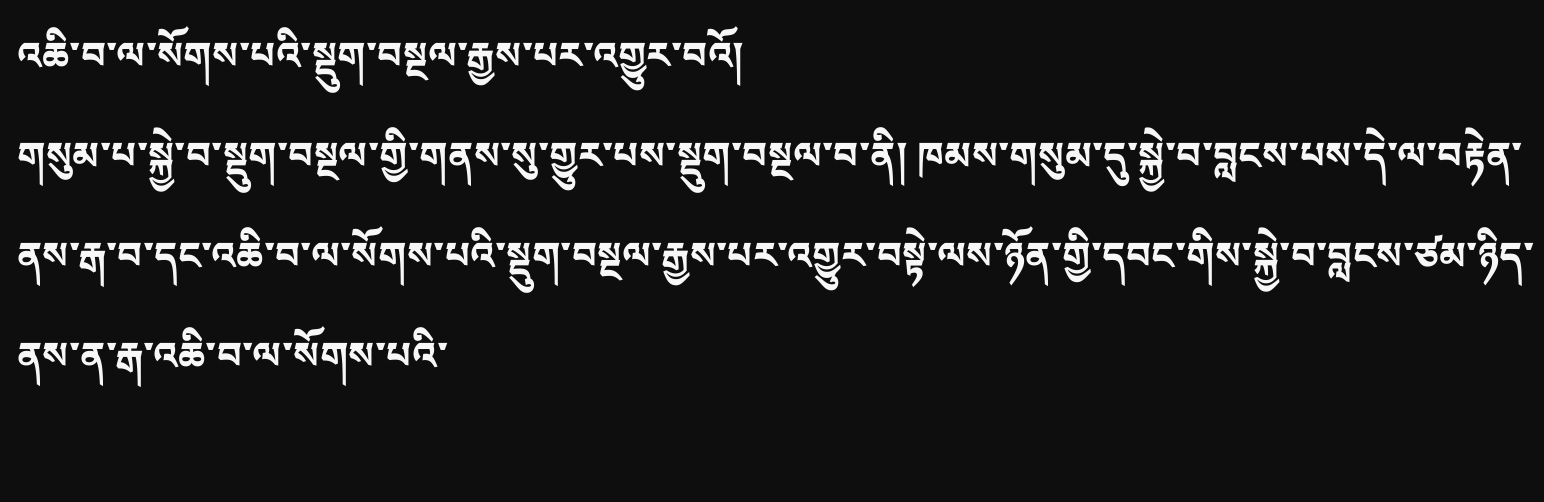འཆི་བ་ལ་སོགས་པའི་སྡུག་བསྔལ་རྒྱས་པར་འགྱུར་བའོ།
གསུམ་པ་སྐྱེ་བ་སྡུག་བསྔལ་གྱི་གནས་སུ་གྱུར་པས་སྡུག་བསྔལ་བ་ནི། ཁམས་གསུམ་དུ་སྐྱེ་བ་བླངས་པས་དེ་ལ་བརྟེན་ནས་རྒ་བ་དང་འཆི་བ་ལ་སོགས་པའི་སྡུག་བསྔལ་རྒྱས་པར་འགྱུར་བསྟེ་ལས་ཉོན་གྱི་དབང་གིས་སྐྱེ་བ་བླངས་ཙམ་ཉིད་ནས་ན་རྒ་འཆི་བ་ལ་སོགས་པའི་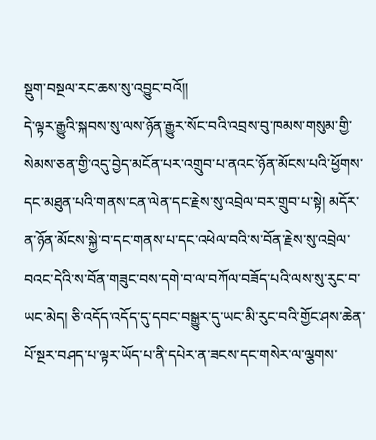སྡུག་བསྔལ་རང་ཆས་སུ་འབྱུང་བའོ།།
དེ་ལྟར་རྒྱུའི་སྐབས་སུ་ལས་ཉོན་རྒྱུར་སོང་བའི་འབྲས་བུ་ཁམས་གསུམ་གྱི་སེམས་ཅན་གྱི་འདུ་བྱེད་མངོན་པར་འགྲུབ་པ་ནའང་ཉོན་མོངས་པའི་ཕྱོགས་དང་མཐུན་པའི་གནས་ངན་ལེན་དང་རྗེས་སུ་འབྲེལ་བར་གྲུབ་པ་སྟེ། མདོར་ན་ཉོན་མོངས་སྐྱེ་བ་དང་གནས་པ་དང་འཕེལ་བའི་ས་བོན་རྗེས་སུ་འབྲེལ་བའང་དེའི་ས་བོན་གཟུང་བས་དགེ་བ་ལ་བཀོལ་བཟོད་པའི་ལས་སུ་རུང་བ་ཡང་མེད། ཅི་འདོད་འདོད་དུ་དབང་བསྒྱུར་དུ་ཡང་མི་རུང་བའི་གྱོང་ཤས་ཆེན་པོ་སྔར་བཤད་པ་ལྟར་ཡོད་པ་ནི་དཔེར་ན་ཟངས་དང་གསེར་ལ་ལྕགས་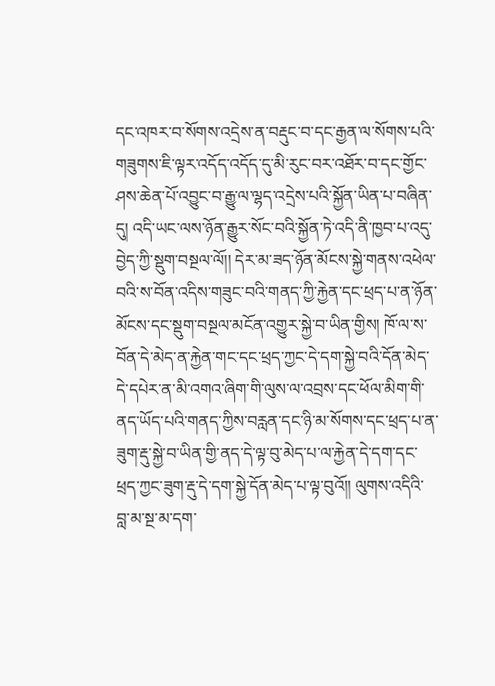དང་འཁར་བ་སོགས་འདྲེས་ན་བརྡུང་བ་དང་རྒྱན་ལ་སོགས་པའི་གཟུགས་ཇི་ལྟར་འདོད་འདོད་དུ་མི་རུང་བར་འཐོར་བ་དང་གྱོང་ཤས་ཆེན་པོ་འབྱུང་བ་རྒྱུ་ལ་ལྷད་འདྲེས་པའི་སྐྱོན་ཡིན་པ་བཞིན་དུ། འདི་ཡང་ལས་ཉོན་རྒྱུར་སོང་བའི་སྐྱོན་ཏེ་འདི་ནི་ཁྱབ་པ་འདུ་བྱེད་ཀྱི་སྡུག་བསྔལ་ལོ།། དེར་མ་ཟད་ཉོན་མོངས་སྐྱེ་གནས་འཕེལ་བའི་ས་བོན་འདིས་གཟུང་བའི་གནད་ཀྱི་རྐྱེན་དང་ཕྲད་པ་ན་ཉོན་མོངས་དང་སྡུག་བསྔལ་མངོན་འགྱུར་སྐྱེ་བ་ཡིན་གྱིས། ཁོ་ལ་ས་བོན་དེ་མེད་ན་རྐྱེན་གང་དང་ཕྲད་ཀྱང་དེ་དག་སྐྱེ་བའི་དོན་མེད་དེ་དཔེར་ན་མི་འགའ་ཞིག་གི་ལུས་ལ་འབྲས་དང་ཕོལ་མིག་གི་ནད་ཡོད་པའི་གནད་ཀྱིས་བརླན་དང་ཉི་མ་སོགས་དང་ཕྲད་པ་ན་ཟུག་རྡུ་སྐྱེ་བ་ཡིན་གྱི་ནད་དེ་ལྟ་བུ་མེད་པ་ལ་རྐྱེན་དེ་དག་དང་ཕྲད་ཀྱང་ཟུག་རྡུ་དེ་དག་སྐྱེ་དོན་མེད་པ་ལྟ་བུའོ།། ལུགས་འདིའི་བླ་མ་སྔ་མ་དག་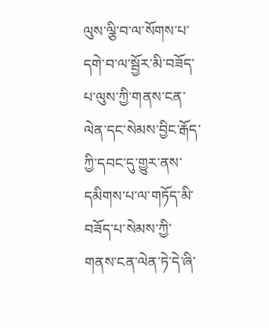ལུས་ལྕི་བ་ལ་སོགས་པ་དགེ་བ་ལ་སྦྱོར་མི་བཟོད་པ་ལུས་ཀྱི་གནས་ངན་ལེན་དང་སེམས་བྱིང་རྒོད་ཀྱི་དབང་དུ་གྱུར་ནས་དམིགས་པ་ལ་གཏོད་མི་བཟོད་པ་སེམས་ཀྱི་གནས་ངན་ལེན་ཏེ་དེ་ཞི་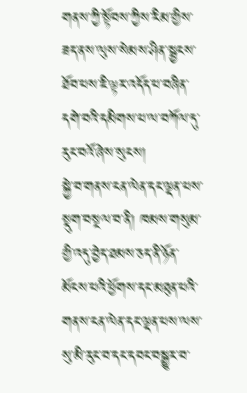གནས་ཀྱི་སྟོབས་ཀྱིས་རིམ་གྱིས་ཟད་ནས་ལུས་སེམས་ཤིན་སྦྱངས་ཐོབ་པས་ཇི་ལྟར་འདོད་པ་བཞིན་དགེ་བའི་དམིགས་པ་ལ་བཀོལ་དུ་རུང་བའོ་ཞེས་སུངས།
སྐྱེ་བ་གནས་ངན་ལེན་དང་ལྡན་པས་སྡུག་བསྔལ་བ་ནི། ཁམས་གསུམ་གྱི་འདུ་བྱེད་ཐམས་ཅད་ནི་ཉོན་མོངས་པའི་ཕྱོགས་དང་མཐུན་པའི་གནས་ངན་ལེན་དང་ལྡན་པས་ལས་སུ་མི་རུང་བ་དང་དབང་བསྒྱུར་བ་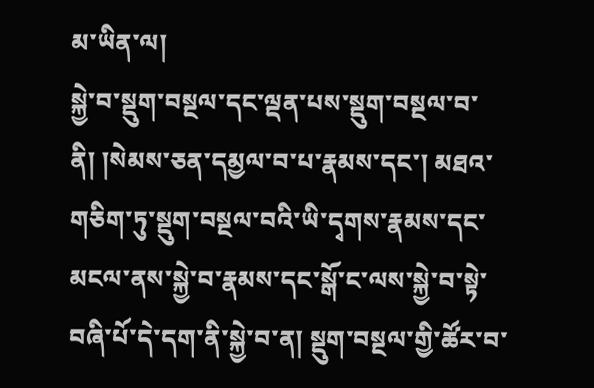མ་ཡིན་ལ།
སྐྱེ་བ་སྡུག་བསྔལ་དང་ལྡན་པས་སྡུག་བསྔལ་བ་ནི། །སེམས་ཅན་དམྱལ་བ་པ་རྣམས་དང་། མཐའ་གཅིག་ཏུ་སྡུག་བསྔལ་བའི་ཡི་དྭགས་རྣམས་དང་མངལ་ནས་སྐྱེ་བ་རྣམས་དང་སྒོ་ང་ལས་སྐྱེ་བ་སྟེ་བཞི་པོ་དེ་དག་ནི་སྐྱེ་བ་ན། སྡུག་བསྔལ་གྱི་ཚོར་བ་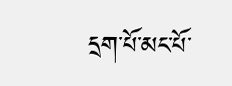དྲག་པོ་མང་པོ་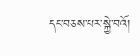དང་བཅས་པར་སྐྱེ་བའོ།